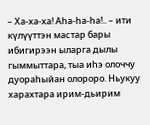– Ха-ха-ха! Аһа-һа-һа!.. – ити күлүүттэн мастар бары ибигирээн ыларга дылы гыммыттара, тыа иһэ олоччу дуораһыйан олороро. Ньукуу харахтара ирим-дьирим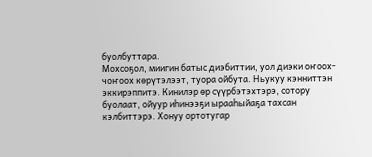буолбуттара.
Мохсоҕол, миигин батыс диэбиттии, уол диэки оҥоох-чоҥоох көрүтэлээт, туора ойбута. Ньукуу кэнниттэн эккирэппитэ. Кинилэр өр сүүрбэтэхтэрэ, сотору буолаат, ойуур иһинээҕи ырааһыйаҕа тахсан кэлбиттэрэ. Хонуу ортотугар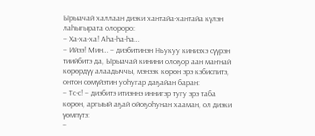Ырыачай халлаан диэки хантайа-хантайа күлэн лаһыгырата олороро:
– Ха-ха-ха! Аһа-һа-һа…
– Ийээ! Мин… – диэбитинэн Ньукуу киниэхэ сүүрэн тиийбитэ да, Ырыачай кинини олоҕор аан маҥнай көрөрдүү алаадыччы, мэнээк көрөн эрэ кэбиспитэ, онтон сөмүйэтин уоһугар даҕайан баран:
– Тс-с! – диэбитэ итиэннэ иннигэр тугу эрэ таба көрөн, аргыый аҕай ойоҕоһунан хааман, ол диэки үөмпүтэ:
–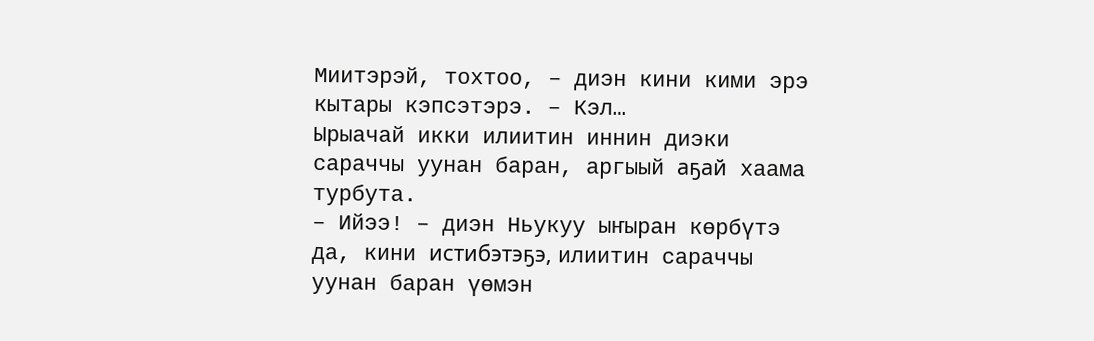Миитэрэй, тохтоо, – диэн кини кими эрэ кытары кэпсэтэрэ. – Кэл…
Ырыачай икки илиитин иннин диэки сараччы уунан баран, аргыый аҕай хаама турбута.
– Ийээ! – диэн Ньукуу ыҥыран көрбүтэ да, кини истибэтэҕэ, илиитин сараччы уунан баран үөмэн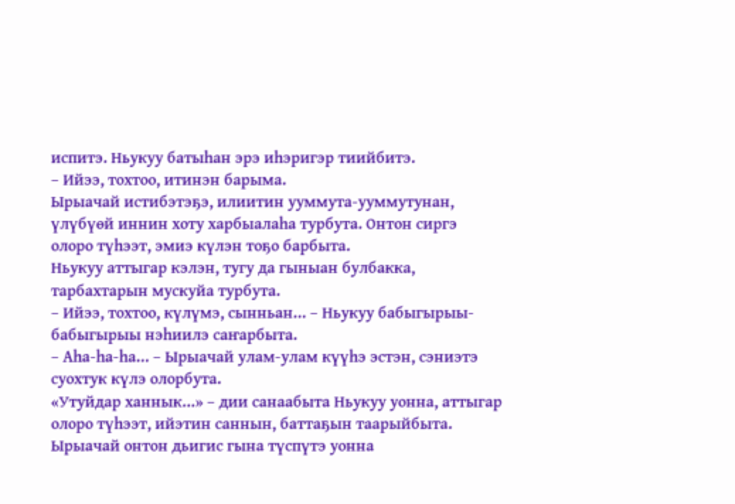испитэ. Ньукуу батыһан эрэ иһэригэр тиийбитэ.
– Ийээ, тохтоо, итинэн барыма.
Ырыачай истибэтэҕэ, илиитин ууммута-ууммутунан, үлүбүөй иннин хоту харбыалаһа турбута. Онтон сиргэ олоро түһээт, эмиэ күлэн тоҕо барбыта.
Ньукуу аттыгар кэлэн, тугу да гыныан булбакка, тарбахтарын мускуйа турбута.
– Ийээ, тохтоо, күлүмэ, сынньан… – Ньукуу бабыгырыы-бабыгырыы нэһиилэ саҥарбыта.
– Аһа-һа-һа… – Ырыачай улам-улам күүһэ эстэн, сэниэтэ суохтук күлэ олорбута.
«Утуйдар ханнык…» – дии санаабыта Ньукуу уонна, аттыгар олоро түһээт, ийэтин саннын, баттаҕын таарыйбыта. Ырыачай онтон дьигис гына түспүтэ уонна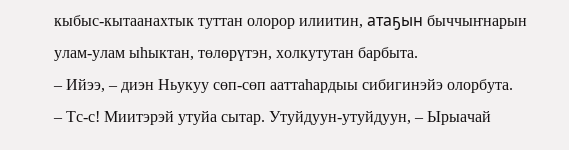кыбыс-кытаанахтык туттан олорор илиитин, атаҕын быччыҥнарын улам-улам ыһыктан, төлөрүтэн, холкутутан барбыта.
– Ийээ, – диэн Ньукуу сөп-сөп ааттаһардыы сибигинэйэ олорбута.
– Тс-с! Миитэрэй утуйа сытар. Утуйдуун-утуйдуун, – Ырыачай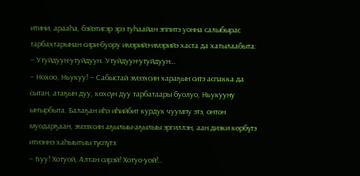итини, арааһа, бэйэтигэр эрэ туһаайан эппитэ уонна салыбырас тарбахтарынан сири-буору имэрийэ-имэрийэ хаста да хатылаабыта:
– Утуйдуун-утуйдуун. Утуйдуун-утуйдуун…
– Нохоо, Ньукуу! – Сабыстай эмээхсин хараҕын ситэ аспакка да сытан, атаҕын дуу, көхсүн дуу тарбатаары буолуо, Ньукууну ыҥырбыта. Балаҕан иһэ иһийбит курдук чуумпу этэ, онтон муодарҕаан, эмээхсин аҕылыы-аҕылыы эргиллэн, аан диэки көрбүтэ итиэннэ хаһыытыы түспүтэ:
– Һуу! Хотуой, Алтан сирэй! Хотуо-уой!..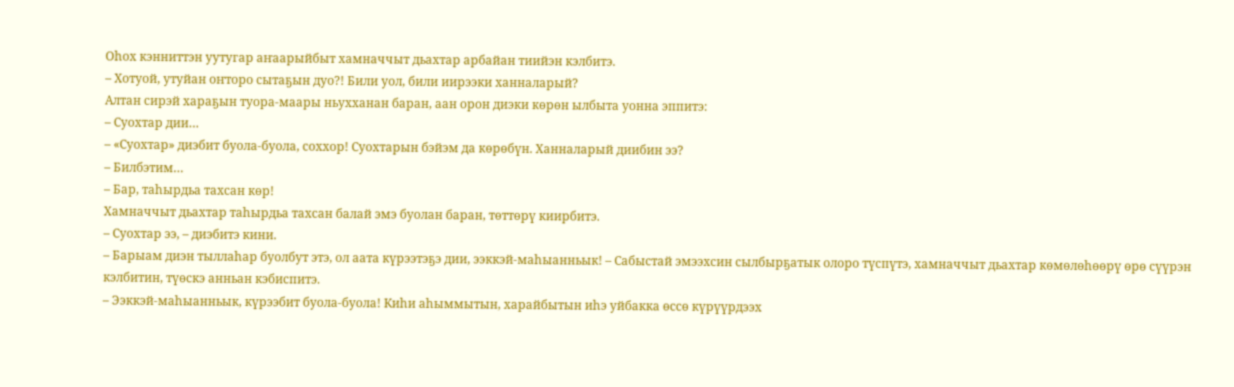Оһох кэнниттэн уутугар аҥаарыйбыт хамначчыт дьахтар арбайан тиийэн кэлбитэ.
– Хотуой, утуйан оҥторо сытаҕын дуо?! Били уол, били иирээки ханналарый?
Алтан сирэй хараҕын туора-маары ньухханан баран, аан орон диэки көрөн ылбыта уонна эппитэ:
– Суохтар дии…
– «Суохтар» диэбит буола-буола, соххор! Суохтарын бэйэм да көрөбүн. Ханналарый диибин ээ?
– Билбэтим…
– Бар, таһырдьа тахсан көр!
Хамначчыт дьахтар таһырдьа тахсан балай эмэ буолан баран, төттөрү киирбитэ.
– Суохтар ээ, – диэбитэ кини.
– Барыам диэн тыллаһар буолбут этэ, ол аата күрээтэҕэ дии, ээккэй-маһыанньык! – Сабыстай эмээхсин сылбырҕатык олоро түспүтэ, хамначчыт дьахтар көмөлөһөөрү өрө сүүрэн кэлбитин, түөскэ анньан кэбиспитэ.
– Ээккэй-маһыанньык, күрээбит буола-буола! Киһи аһыммытын, харайбытын иһэ уйбакка өссө күрүүрдээх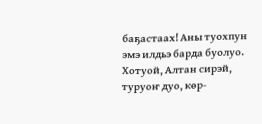баҕастаах! Аны туохпун эмэ илдьэ барда буолуо. Хотуой, Алтан сирэй, туруоҥ дуо, көр-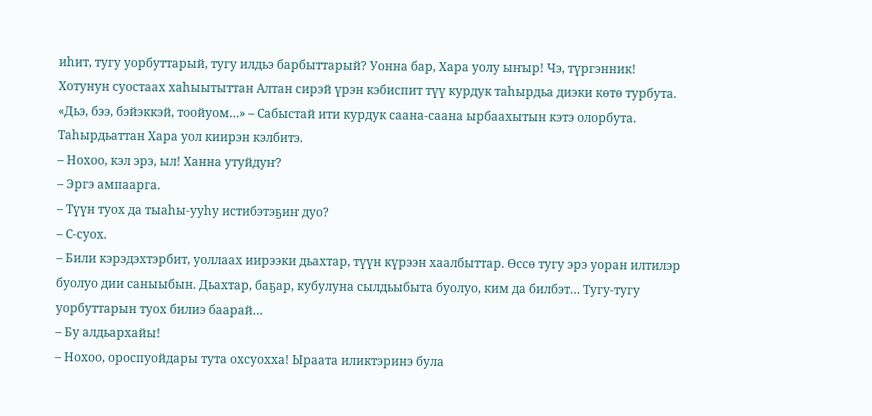иһит, тугу уорбуттарый, тугу илдьэ барбыттарый? Уонна бар, Хара уолу ыҥыр! Чэ, түргэнник!
Хотунун суостаах хаһыытыттан Алтан сирэй үрэн кэбиспит түү курдук таһырдьа диэки көтө турбута.
«Дьэ, бээ, бэйэккэй, тоойуом…» – Сабыстай ити курдук саана-саана ырбаахытын кэтэ олорбута.
Таһырдьаттан Хара уол киирэн кэлбитэ.
– Нохоо, кэл эрэ, ыл! Ханна утуйдуҥ?
– Эргэ ампаарга.
– Түүн туох да тыаһы-ууһу истибэтэҕиҥ дуо?
– С-суох.
– Били кэрэдэхтэрбит, уоллаах иирээки дьахтар, түүн күрээн хаалбыттар. Өссө тугу эрэ уоран илтилэр буолуо дии саныыбын. Дьахтар, баҕар, кубулуна сылдьыбыта буолуо, ким да билбэт… Тугу-тугу уорбуттарын туох билиэ баарай…
– Бу алдьархайы!
– Нохоо, ороспуойдары тута охсуохха! Ыраата иликтэринэ була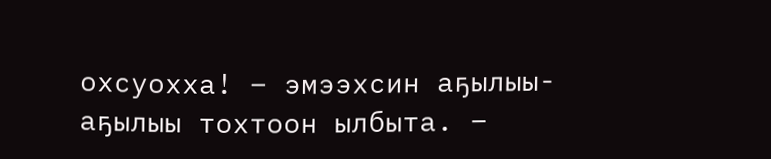охсуохха! – эмээхсин аҕылыы-аҕылыы тохтоон ылбыта. –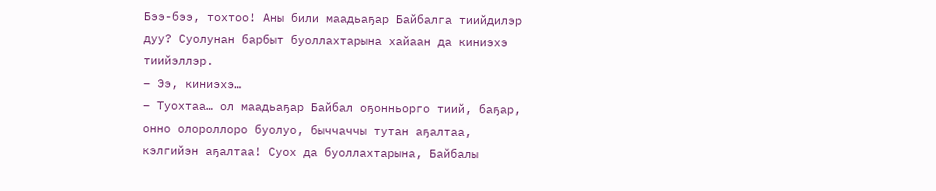Бээ-бээ, тохтоо! Аны били маадьаҕар Байбалга тиийдилэр дуу? Суолунан барбыт буоллахтарына хайаан да киниэхэ тиийэллэр.
– Ээ, киниэхэ…
– Туохтаа… ол маадьаҕар Байбал оҕонньорго тиий, баҕар, онно олороллоро буолуо, быччаччы тутан аҕалтаа, кэлгийэн аҕалтаа! Суох да буоллахтарына, Байбалы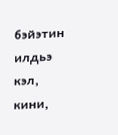бэйэтин илдьэ кэл, кини,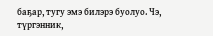баҕар, тугу эмэ билэрэ буолуо. Чэ, түргэнник,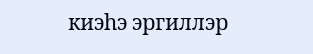киэһэ эргиллэр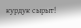курдук сырыт!